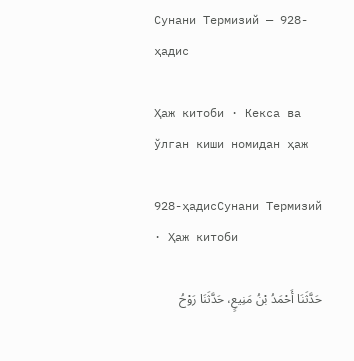Сунани Термизий — 928-ҳадис

Ҳаж китоби · Кекса ва ўлган киши номидан ҳаж

928-ҳадисСунани Термизий · Ҳаж китоби

حَدَّثَنَا أَحْمَدُ بْنُ مَنِيعٍ، حَدَّثَنَا رَوْحُ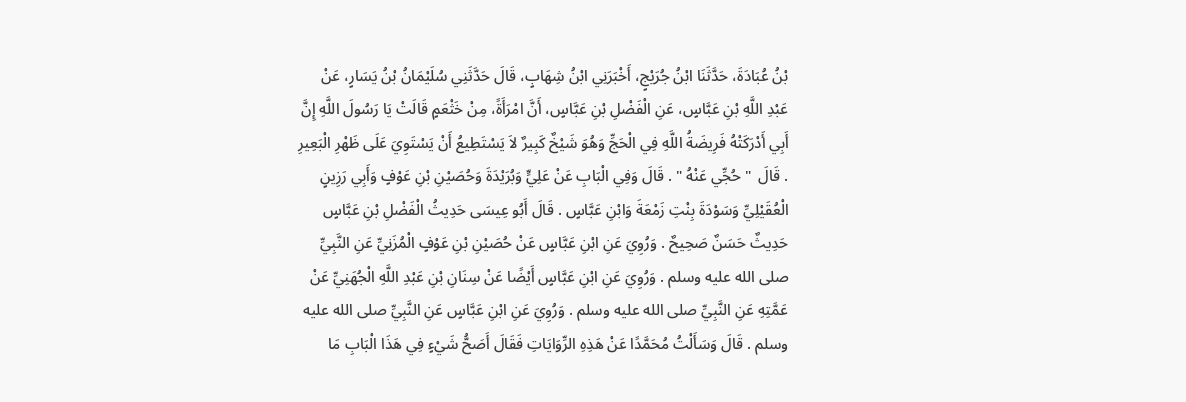بْنُ عُبَادَةَ، حَدَّثَنَا ابْنُ جُرَيْجٍ، أَخْبَرَنِي ابْنُ شِهَابٍ، قَالَ حَدَّثَنِي سُلَيْمَانُ بْنُ يَسَارٍ، عَنْ عَبْدِ اللَّهِ بْنِ عَبَّاسٍ، عَنِ الْفَضْلِ بْنِ عَبَّاسٍ، أَنَّ امْرَأَةً، مِنْ خَثْعَمٍ قَالَتْ يَا رَسُولَ اللَّهِ إِنَّ أَبِي أَدْرَكَتْهُ فَرِيضَةُ اللَّهِ فِي الْحَجِّ وَهُوَ شَيْخٌ كَبِيرٌ لاَ يَسْتَطِيعُ أَنْ يَسْتَوِيَ عَلَى ظَهْرِ الْبَعِيرِ . قَالَ  " حُجِّي عَنْهُ " . قَالَ وَفِي الْبَابِ عَنْ عَلِيٍّ وَبُرَيْدَةَ وَحُصَيْنِ بْنِ عَوْفٍ وَأَبِي رَزِينٍ الْعُقَيْلِيِّ وَسَوْدَةَ بِنْتِ زَمْعَةَ وَابْنِ عَبَّاسٍ . قَالَ أَبُو عِيسَى حَدِيثُ الْفَضْلِ بْنِ عَبَّاسٍ حَدِيثٌ حَسَنٌ صَحِيحٌ . وَرُوِيَ عَنِ ابْنِ عَبَّاسٍ عَنْ حُصَيْنِ بْنِ عَوْفٍ الْمُزَنِيِّ عَنِ النَّبِيِّ صلى الله عليه وسلم . وَرُوِيَ عَنِ ابْنِ عَبَّاسٍ أَيْضًا عَنْ سِنَانِ بْنِ عَبْدِ اللَّهِ الْجُهَنِيِّ عَنْ عَمَّتِهِ عَنِ النَّبِيِّ صلى الله عليه وسلم . وَرُوِيَ عَنِ ابْنِ عَبَّاسٍ عَنِ النَّبِيِّ صلى الله عليه وسلم . قَالَ وَسَأَلْتُ مُحَمَّدًا عَنْ هَذِهِ الرِّوَايَاتِ فَقَالَ أَصَحُّ شَيْءٍ فِي هَذَا الْبَابِ مَا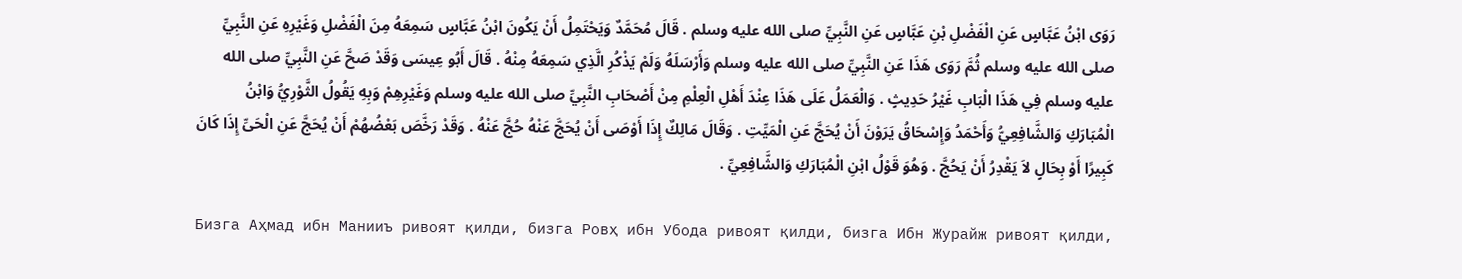رَوَى ابْنُ عَبَّاسٍ عَنِ الْفَضْلِ بْنِ عَبَّاسٍ عَنِ النَّبِيِّ صلى الله عليه وسلم . قَالَ مُحَمَّدٌ وَيَحْتَمِلُ أَنْ يَكُونَ ابْنُ عَبَّاسٍ سَمِعَهُ مِنَ الْفَضْلِ وَغَيْرِهِ عَنِ النَّبِيِّ صلى الله عليه وسلم ثُمَّ رَوَى هَذَا عَنِ النَّبِيِّ صلى الله عليه وسلم وَأَرْسَلَهُ وَلَمْ يَذْكُرِ الَّذِي سَمِعَهُ مِنْهُ . قَالَ أَبُو عِيسَى وَقَدْ صَحَّ عَنِ النَّبِيِّ صلى الله عليه وسلم فِي هَذَا الْبَابِ غَيْرُ حَدِيثٍ . وَالْعَمَلُ عَلَى هَذَا عِنْدَ أَهْلِ الْعِلْمِ مِنْ أَصْحَابِ النَّبِيِّ صلى الله عليه وسلم وَغَيْرِهِمْ وَبِهِ يَقُولُ الثَّوْرِيُّ وَابْنُ الْمُبَارَكِ وَالشَّافِعِيُّ وَأَحْمَدُ وَإِسْحَاقُ يَرَوْنَ أَنْ يُحَجَّ عَنِ الْمَيِّتِ . وَقَالَ مَالِكٌ إِذَا أَوْصَى أَنْ يُحَجَّ عَنْهُ حُجَّ عَنْهُ . وَقَدْ رَخَّصَ بَعْضُهُمْ أَنْ يُحَجَّ عَنِ الْحَىِّ إِذَا كَانَ كَبِيرًا أَوْ بِحَالٍ لاَ يَقْدِرُ أَنْ يَحُجَّ . وَهُوَ قَوْلُ ابْنِ الْمُبَارَكِ وَالشَّافِعِيِّ .

Бизга Аҳмад ибн Манииъ ривоят қилди, бизга Ровҳ ибн Убода ривоят қилди, бизга Ибн Журайж ривоят қилди,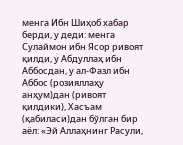менга Ибн Шиҳоб хабар берди, у деди: менга Сулаймон ибн Ясор ривоят қилди, у Абдуллаҳ ибн Аббосдан, у ал-Фазл ибн Аббос (розияллаҳу анҳум)дан (ривоят қилдики), Хасъам (қабиласи)дан бўлган бир аёл: «Эй Аллаҳнинг Расули,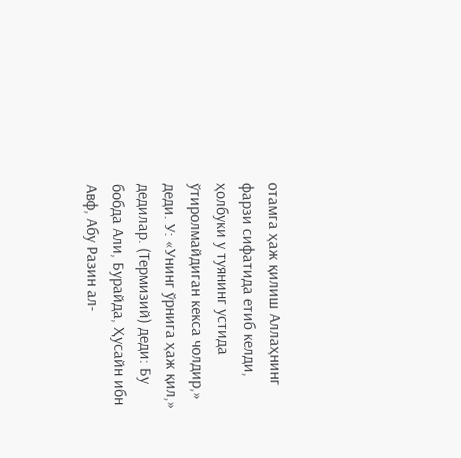отамга ҳаж қилиш Аллаҳнинг фарзи сифатида етиб келди, ҳолбуки у туянинг устида ўтиролмайдиган кекса чолдир,» деди. У: «Унинг ўрнига ҳаж қил,» дедилар. (Термизий) деди: Бу бобда Али, Бурайда, Ҳусайн ибн Авф, Абу Разин ал-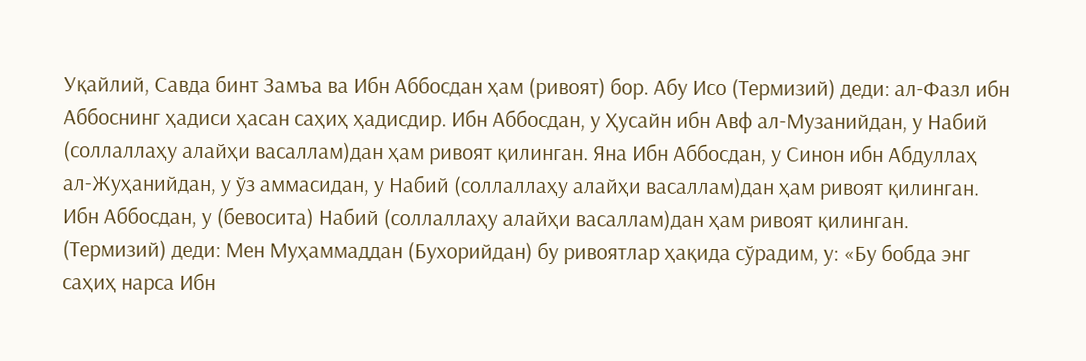Уқайлий, Савда бинт Замъа ва Ибн Аббосдан ҳам (ривоят) бор. Абу Исо (Термизий) деди: ал-Фазл ибн Аббоснинг ҳадиси ҳасан саҳиҳ ҳадисдир. Ибн Аббосдан, у Ҳусайн ибн Авф ал-Музанийдан, у Набий (соллаллаҳу алайҳи васаллам)дан ҳам ривоят қилинган. Яна Ибн Аббосдан, у Синон ибн Абдуллаҳ ал-Жуҳанийдан, у ўз аммасидан, у Набий (соллаллаҳу алайҳи васаллам)дан ҳам ривоят қилинган. Ибн Аббосдан, у (бевосита) Набий (соллаллаҳу алайҳи васаллам)дан ҳам ривоят қилинган. (Термизий) деди: Мен Муҳаммаддан (Бухорийдан) бу ривоятлар ҳақида сўрадим, у: «Бу бобда энг саҳиҳ нарса Ибн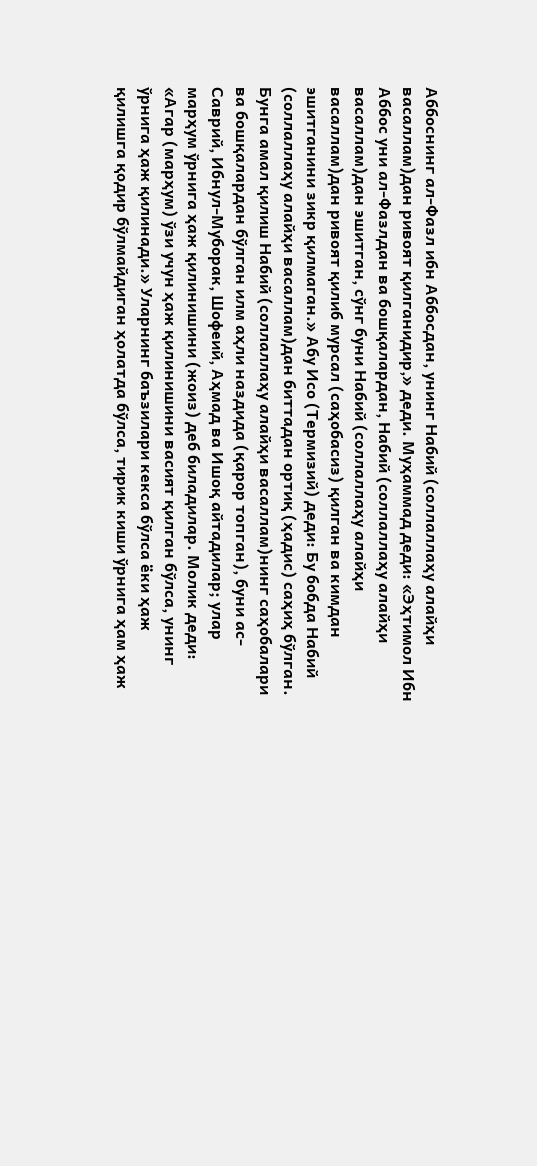Аббоснинг ал-Фазл ибн Аббосдан, унинг Набий (соллаллаҳу алайҳи васаллам)дан ривоят қилганидир,» деди. Муҳаммад деди: «Эҳтимол Ибн Аббос уни ал-Фазлдан ва бошқалардан, Набий (соллаллаҳу алайҳи васаллам)дан эшитган, сўнг буни Набий (соллаллаҳу алайҳи васаллам)дан ривоят қилиб мурсал (саҳобасиз) қилган ва кимдан эшитганини зикр қилмаган.» Абу Исо (Термизий) деди: Бу бобда Набий (соллаллаҳу алайҳи васаллам)дан биттадан ортиқ (ҳадис) саҳиҳ бўлган. Бунга амал қилиш Набий (соллаллаҳу алайҳи васаллам)нинг саҳобалари ва бошқалардан бўлган илм аҳли наздида (қарор топган), буни ас-Саврий, Ибнул-Муборак, Шофеий, Аҳмад ва Ишоқ айтадилар; улар марҳум ўрнига ҳаж қилинишини (жоиз) деб биладилар. Молик деди: «Агар (марҳум) ўзи учун ҳаж қилинишини васият қилган бўлса, унинг ўрнига ҳаж қилинади.» Уларнинг баъзилари кекса бўлса ёки ҳаж қилишга қодир бўлмайдиган ҳолатда бўлса, тирик киши ўрнига ҳам ҳаж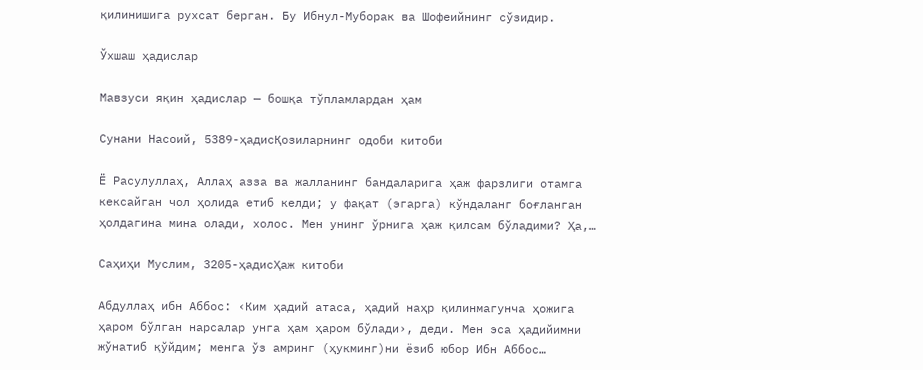қилинишига рухсат берган. Бу Ибнул-Муборак ва Шофеийнинг сўзидир.

Ўхшаш ҳадислар

Мавзуси яқин ҳадислар — бошқа тўпламлардан ҳам

Сунани Насоий, 5389-ҳадисҚозиларнинг одоби китоби

Ё Расулуллаҳ, Аллаҳ азза ва жалланинг бандаларига ҳаж фарзлиги отамга кексайган чол ҳолида етиб келди; у фақат (эгарга) кўндаланг боғланган ҳолдагина мина олади, холос. Мен унинг ўрнига ҳаж қилсам бўладими? Ҳа,…

Саҳиҳи Муслим, 3205-ҳадисҲаж китоби

Абдуллаҳ ибн Аббос: ‹Ким ҳадий атаса, ҳадий наҳр қилинмагунча ҳожига ҳаром бўлган нарсалар унга ҳам ҳаром бўлади›, деди. Мен эса ҳадийимни жўнатиб қўйдим; менга ўз амринг (ҳукминг)ни ёзиб юбор Ибн Аббос…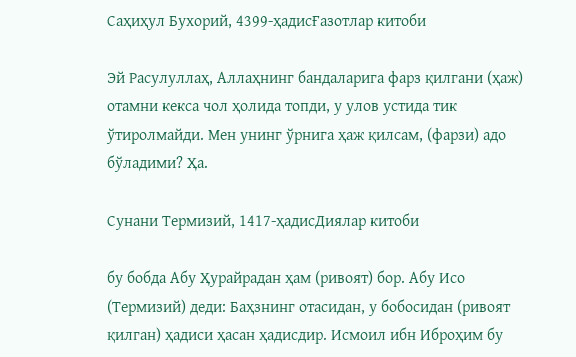Саҳиҳул Бухорий, 4399-ҳадисҒазотлар китоби

Эй Расулуллаҳ, Аллаҳнинг бандаларига фарз қилгани (ҳаж) отамни кекса чол ҳолида топди, у улов устида тик ўтиролмайди. Мен унинг ўрнига ҳаж қилсам, (фарзи) адо бўладими? Ҳа.

Сунани Термизий, 1417-ҳадисДиялар китоби

бу бобда Абу Ҳурайрадан ҳам (ривоят) бор. Абу Исо (Термизий) деди: Баҳзнинг отасидан, у бобосидан (ривоят қилган) ҳадиси ҳасан ҳадисдир. Исмоил ибн Иброҳим бу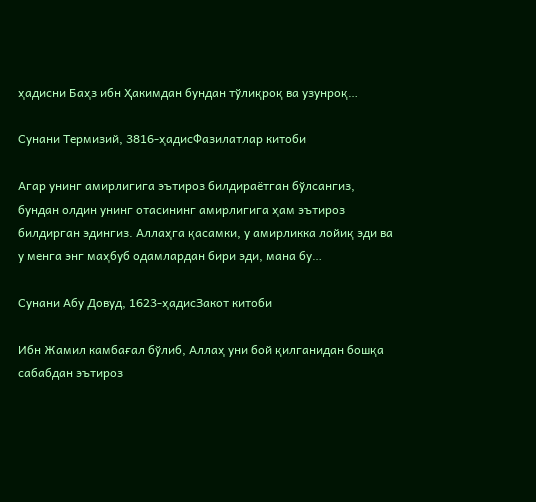ҳадисни Баҳз ибн Ҳакимдан бундан тўлиқроқ ва узунроқ…

Сунани Термизий, 3816-ҳадисФазилатлар китоби

Агар унинг амирлигига эътироз билдираётган бўлсангиз, бундан олдин унинг отасининг амирлигига ҳам эътироз билдирган эдингиз. Аллаҳга қасамки, у амирликка лойиқ эди ва у менга энг маҳбуб одамлардан бири эди, мана бу…

Сунани Абу Довуд, 1623-ҳадисЗакот китоби

Ибн Жамил камбағал бўлиб, Аллаҳ уни бой қилганидан бошқа сабабдан эътироз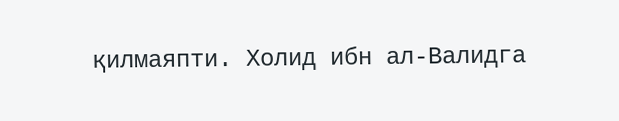қилмаяпти. Холид ибн ал-Валидга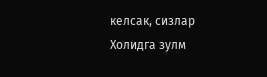келсак, сизлар Холидга зулм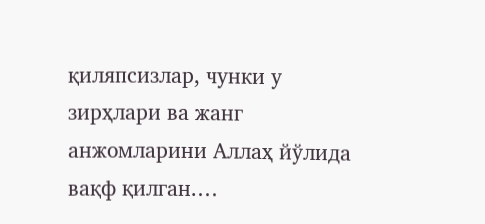қиляпсизлар, чунки у зирҳлари ва жанг анжомларини Аллаҳ йўлида вақф қилган.…